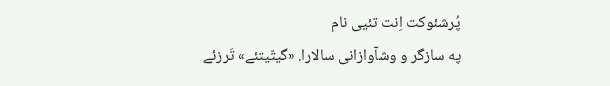پُرشئوکت اِنت تئیی نام
په سازگر و وشآوازانی سالارا. «گیتّیتئے» تَرزئے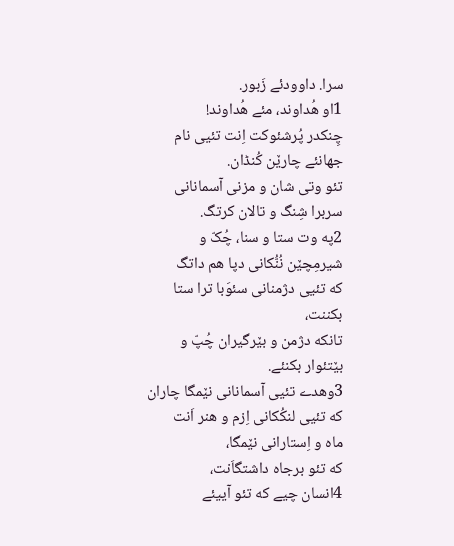سرا. داوودئے زَبور.
1او هُداوند، مئے هُداوند!
چِنکدر پُرشئوکت اِنت تئیی نام جهانئے چارێن کُنڈان.
تئو وتی شان و مزنی آسمانانی سربرا شِنگ و تالان کرتگ.
2په وت ستا و سنا، چُکّ و شیرمِچێن نُنُّکانی دپا هم داتگ
که تئیی دژمنانی سئوَبا ترا ستا بکننت،
تانکه دژمن و بێرگیران چُپّ و بێتئوار بکنئے.
3وهدے تئیی آسمانانی نێمگا چاران
که تئیی لنکُکانی اِزم و هنر اَنت
ماه و اِستارانی نێمگا،
که تئو برجاه داشتگاَنت،
4انسان چیے که تئو آییئے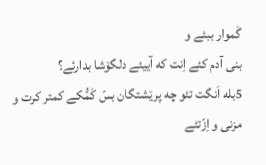گَموار ببئے و
بنی آدم کئے اِنت که آییئے دلگۆشا بدارئے؟
5بله اَنگت تئو چه پرێشتگان بسّ کَمُّکے کمتر کرت و
مزنی و اِزّتئے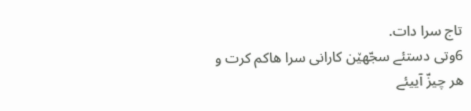تاج سرا دات.
6وتی دستئے سجّهێن کارانی سرا هاکم کرت و
هر چیزّ آییئے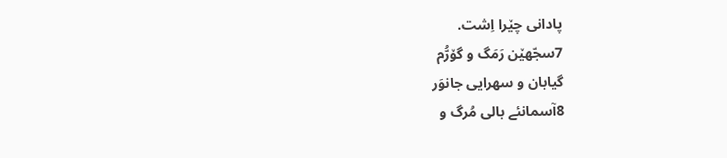پادانی چێرا اِشت.
7سجّهێن رَمَگ و گۆرُّم
گیابان و سهرایی جانوَر
8آسمانئے بالی مُرگ و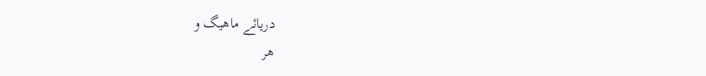دریائے ماهیگ و
هر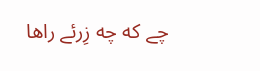چے که چه زِرئے راها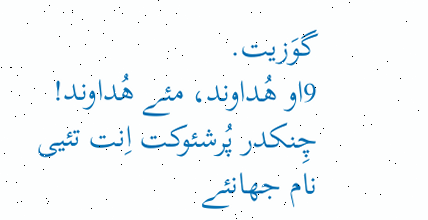گوَزیت.
9او هُداوند، مئے هُداوند!
چِنکدر پُرشئوکت اِنت تئیی نام جهانئے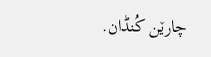چارێن کُنڈان.